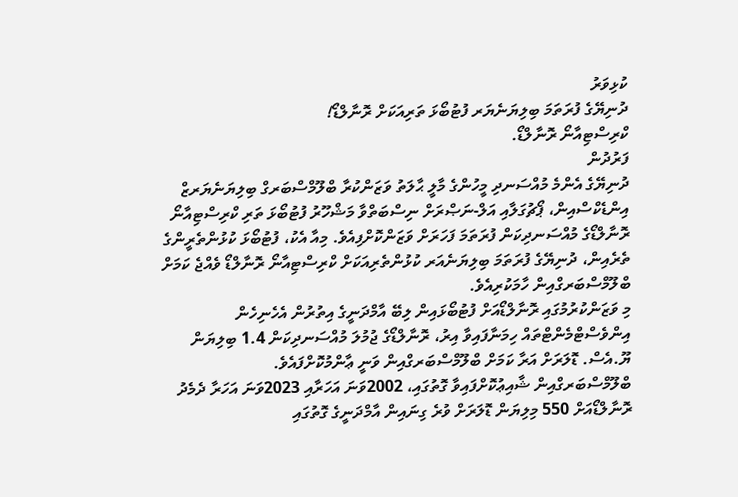ކުޅިވަރު
ދުނިޔޭގެ ފުރަތަމަ ބިލިޔަނެޔަރ ފުޓުބޯޅަ ތަރިއަކަށް ރޮނާލްޑޯ!
ކްރިސްޓިއާނޯ ރޮނާލްޑޯ.
ފަރުދުން
ދުނިޔޭގެ އެންމެ މުއްސަނދި މީހުންގެ މާލީ ޙާލަތު ވަޒަންކުރާ ބްލޫމްސްބަރގް ބިލިޔަނެޔަރޒް އިންޑެކްސްއިން، ޕޯޗުގަލާއި އަލް-ނަޞްރަށް ނިސްބަތްވާ މަޝްހޫރު ފުޓުބޯޅަ ތަރި ކްރިސްޓިއާނޯ ރޮނާލްޑޯގެ މުއްސަނދިކަން ފުރަތަމަ ފަހަރަށް ވަޒަންކޮށްފިއެވެ. މިއާ އެކު، ފުޓުބޯޅަ ކުޅުންތެރީންގެ ތެރެއިން، ދުނިޔޭގެ ފުރަތަމަ ބިލިޔަނެއަރ ކުޅުންތެރިއަކަށް ކްރިސްޓިއާނޯ ރޮނާލްޑޯ ވެއްޖެ ކަމަށް ބްލޫމްސްބަރގްއިން ހާމަކުރިއެވެ.
މި ވަޒަންކުރުމުގައި ރޮނާލްޑޯއަށް ފުޓުބޯޅައިން ލިބޭ އާމްދަނީގެ އިތުރުން އެހެނިހެން އިންވެސްޓްމެންޓްތައް ހިމަނާފައިވާ އިރު، ރޮނާލްޑޯގެ ޖުމުލަ މުއްސަނދިކަން 1.4 ބިލިޔަން ޔޫ.އެސް. ޑޮލަރަށް އަރާ ކަމަށް ބްލޫމްސްބަރގްއިން ވަނީ ޢާންމުކޮށްފައެވެ.
ބްލޫމްސްބަރގްއިން ޝާއިޢުކޮށްފައިވާ ގޮތުގައި، 2002ވަނަ އަހަރާއި 2023ވަނަ އަހަރާ ދެމެދު ރޮނާލްޑޯއަށް 550 މިލިޔަން ޑޮލަރަށް ވުރެ ގިނައިން އާމްދަނީގެ ގޮތުގައި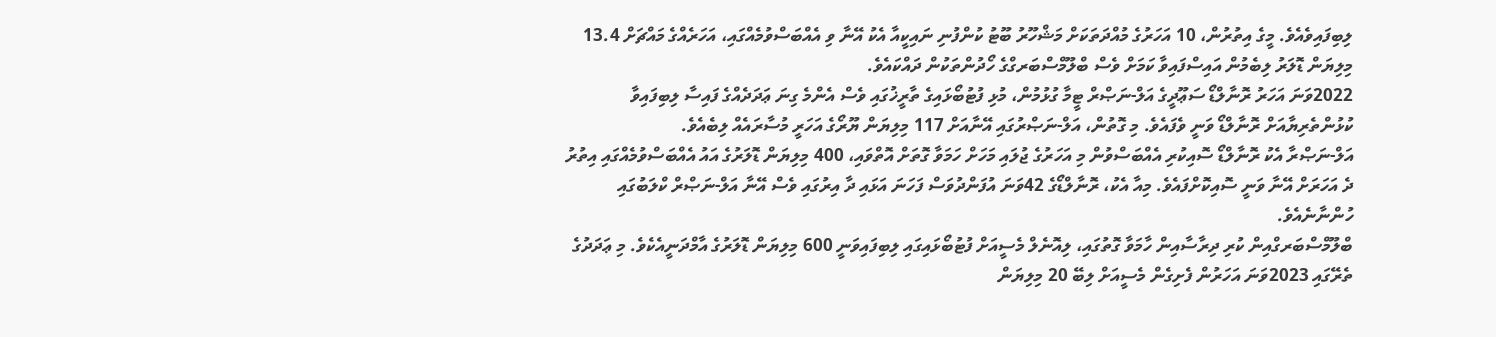ލިބިފައިވެއެވެ. މީގެ އިތުރުން، 10 އަހަރުގެ މުއްދަތަކަށް މަޝްހޫރު ބޫޓު ކުންފުނި ނައިކީއާ އެކު އޭނާ ވި އެއްބަސްވުމެއްގައި، އަހަރެއްގެ މައްޗަށް 13.4 މިލިޔަން ޑޮލަރު ލިބެމުން އައިސްފައިވާ ކަމަށް ވެސް ބްލޫމްސްބަރގްގެ ހޯދުންތަކުން ދައްކައެވެ.
2022ވަނަ އަހަރު ރޮނާލްޑޯ ސަޢޫދީގެ އަލް-ނަޞްރް ޓީމާ ގުޅުމުން، މުޅި ފުޓުބޯޅައިގެ ތާރީޚުގައި ވެސް އެންމެ ގިނަ ޢަދަދެއްގެ ފައިސާ ލިބިފައިވާ ކުޅުންތެރިޔާއަށް ރޮނާލްޑޯ ވަނީ ވެފައެވެ. މި ގޮތުން، އަލް-ނަޞްރުގައި އޭނާއަށް 117 މިލިޔަން ޔޫރޯގެ އަހަރީ މުސާރައެއް ލިބެއެވެ.
އަލް-ނަޞްރާ އެކު ރޮނާލްޑޯ ސޮއިކުރި އެއްބަސްވުން މި އަހަރުގެ ޖުލައި މަހަށް ހަމަވާ ގޮތަށް އޮތްވައި، 400 މިލިޔަން ޑޮލަރުގެ އައު އެއްބަސްވުމެއްގައި އިތުރު ދެ އަހަރަށް އޭނާ ވަނީ ސޮއިކޮށްފައެވެ. މިއާ އެކު، ރޮނާލްޑޯގެ 42ވަނަ އުފަންދުވަސް ފަހަނަ އަޅައި ދާ އިރުގައި ވެސް އޭނާ އަލް-ނަޞްރް ކްލަބުގައި ހުންނާނެއެވެ.
ބްލޫމްސްބަރގްއިން ކުރި ދިރާސާއިން ހާމަވާ ގޮތުގައި، ލިއޮނެލް މެސީއަށް ފުޓުބޯޅައިގައި ލިބިފައިވަނީ 600 މިލިޔަން ޑޮލަރުގެ އާމްދަނީއެކެވެ. މި ޢަދަދުގެ ތެރޭގައި 2023ވަނަ އަހަރުން ފެށިގެން މެސީއަށް ލިބޭ 20 މިލިޔަން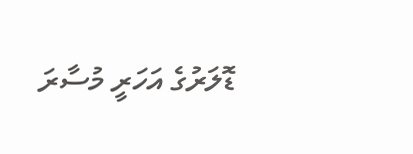ޑޮލަރުގެ އަހަރީ މުސާރަ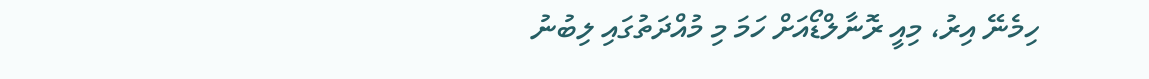ހިމެނޭ އިރު، މިއީ ރޮނާލްޑޯއަށް ހަމަ މި މުއްދަތުގައި ލިބުނު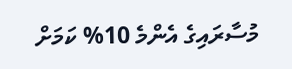މުސާރައިގެ އެންމެ 10% ކަމަށް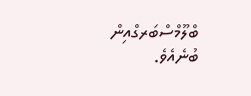ބްލޫމްސްބަރގްއިން ބުނެއެވެ.